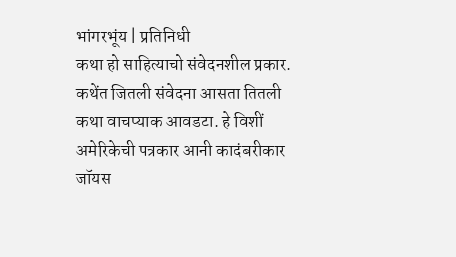भांगरभूंय | प्रतिनिधी
कथा हो साहित्याचो संवेदनशील प्रकार. कथेंत जितली संवेदना आसता तितली कथा वाचप्याक आवडटा. हे विशीं अमेरिकेची पत्रकार आनी कादंबरीकार जॉयस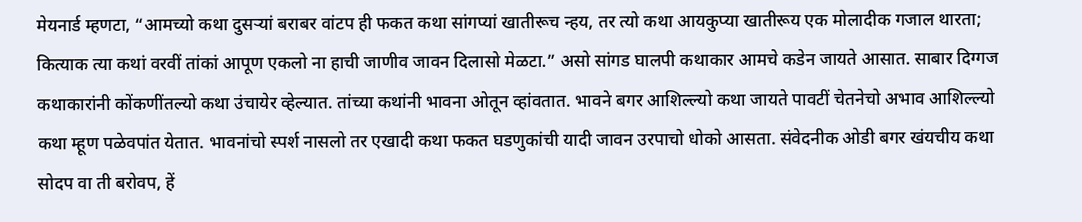मेयनार्ड म्हणटा, “आमच्यो कथा दुसऱ्यां बराबर वांटप ही फकत कथा सांगप्यां खातीरूच न्हय, तर त्यो कथा आयकुप्या खातीरूय एक मोलादीक गजाल थारता; कित्याक त्या कथां वरवीं तांकां आपूण एकलो ना हाची जाणीव जावन दिलासो मेळटा.” असो सांगड घालपी कथाकार आमचे कडेन जायते आसात. साबार दिग्गज कथाकारांनी कोंकणींतल्यो कथा उंचायेर व्हेल्यात. तांच्या कथांनी भावना ओतून व्हांवतात. भावने बगर आशिल्ल्यो कथा जायते पावटीं चेतनेचो अभाव आशिल्ल्यो कथा म्हूण पळेवपांत येतात. भावनांचो स्पर्श नासलो तर एखादी कथा फकत घडणुकांची यादी जावन उरपाचो धोको आसता. संवेदनीक ओडी बगर खंयचीय कथा सोदप वा ती बरोवप, हें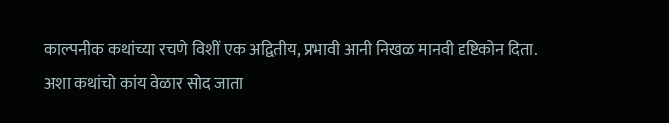काल्पनीक कथांच्या रचणे विशीं एक अद्वितीय, प्रभावी आनी निखळ मानवी दृष्टिकोन दिता. अशा कथांचो कांय वेळार सोद जाता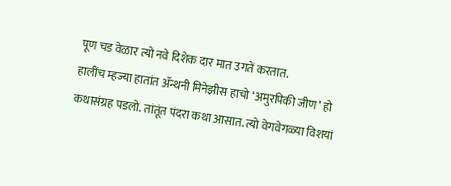पूण चड वेळार त्यो नवे दिशेक दार मात उगतें करतात.
हालींच म्हज्या हातांत ॲन्थनी मिनेझीस हाचो ‘अमुरपिकी जीण’ हो कथासंग्रह पडलो. तांतूंत पंदरा कथा आसात. त्यो वेगवेगळ्या विशयां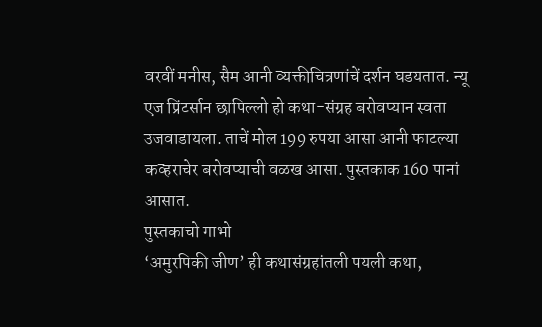वरवीं मनीस, सैम आनी व्यक्तीचित्रणांचें दर्शन घडयतात. न्यू एज प्रिंटर्सान छापिल्लो हो कथा-संग्रह बरोवप्यान स्वता उजवाडायला. ताचें मोल 199 रुपया आसा आनी फाटल्या कव्हराचेर बरोवप्याची वळख आसा. पुस्तकाक 160 पानां आसात.
पुस्तकाचो गाभो
‘अमुरपिकी जीण’ ही कथासंग्रहांतली पयली कथा,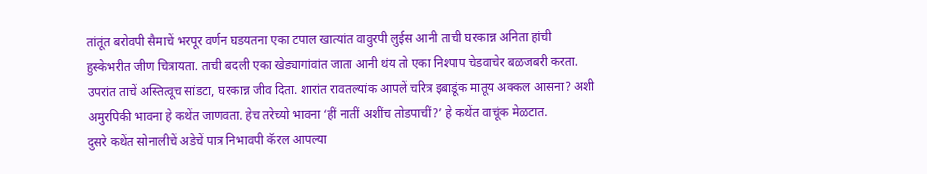तांतूंत बरोवपी सैमाचें भरपूर वर्णन घडयतना एका टपाल खात्यांत वावुरपी लुईस आनी ताची घरकान्न अनिता हांची हुस्केभरीत जीण चित्रायता. ताची बदली एका खेड्यागांवांत जाता आनी थंय तो एका निश्पाप चेडवाचेर बळजबरी करता. उपरांत ताचें अस्तित्वूच सांडटा, घरकान्न जीव दिता. शारांत रावतल्यांक आपलें चरित्र इबाडूंक मातूय अक्कल आसना? अशी अमुरपिकी भावना हे कथेंत जाणवता. हेच तरेच्यो भावना ‘हीं नातीं अशींच तोडपाचीं?’ हे कथेंत वाचूंक मेळटात.
दुसरे कथेंत सोनालीचें अडेचें पात्र निभावपी कॅरल आपल्या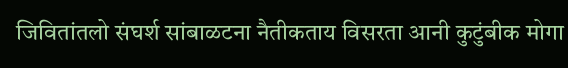जिवितांतलो संघर्श सांबाळटना नैतीकताय विसरता आनी कुटुंबीक मोगा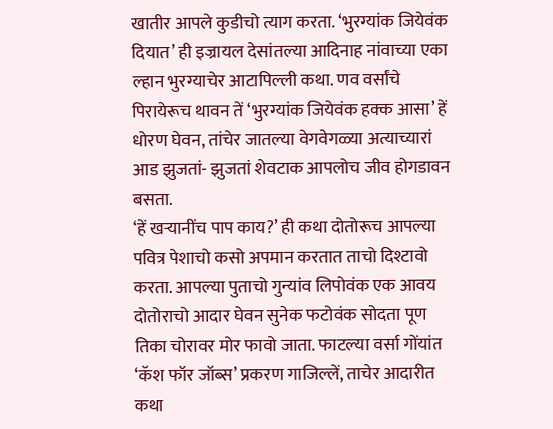खातीर आपले कुडीचो त्याग करता. ‘भुरग्यांक जियेवंक दियात’ ही इज्रायल देसांतल्या आदिनाह नांवाच्या एका ल्हान भुरग्याचेर आटापिल्ली कथा. णव वर्सांचे पिरायेरूच थावन तें ‘भुरग्यांक जियेवंक हक्क आसा’ हें धोरण घेवन, तांचेर जातल्या वेगवेगळ्या अत्याच्यारां आड झुजतां- झुजतां शेवटाक आपलोच जीव होगडावन बसता.
‘हें खऱ्यानींच पाप काय?’ ही कथा दोतोरूच आपल्या पवित्र पेशाचो कसो अपमान करतात ताचो दिश्टावो करता. आपल्या पुताचो गुन्यांव लिपोवंक एक आवय दोतोराचो आदार घेवन सुनेक फटोवंक सोदता पूण तिका चोरावर मोर फावो जाता. फाटल्या वर्सा गोंयांत ‘कॅश फॉर जॉब्स’ प्रकरण गाजिल्लें, ताचेर आदारीत कथा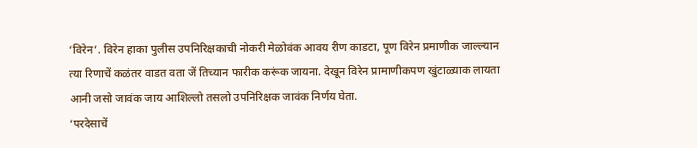‘विरेन’. विरेन हाका पुलीस उपनिरिक्षकाची नोकरी मेळोवंक आवय रीण काडटा, पूण विरेन प्रमाणीक जाल्ल्यान त्या रिणाचें कळंतर वाडत वता जें तिच्यान फारीक करूंक जायना. देखून विरेन प्रामाणीकपण खुंटाळ्याक लायता आनी जसो जावंक जाय आशिल्लो तसलो उपनिरिक्षक जावंक निर्णय घेता.
‘परदेसाचें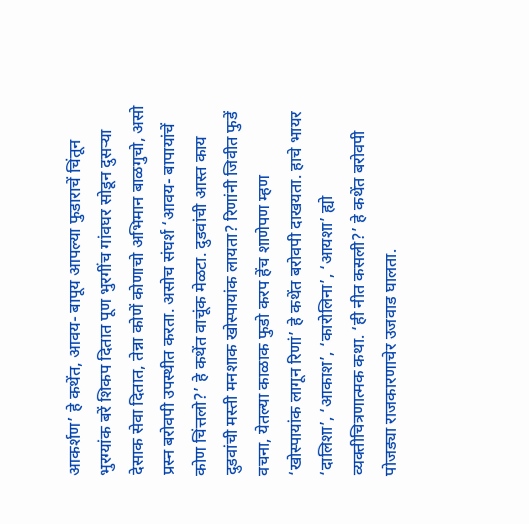आकर्शण’ हे कथेंत, आवय- बापूय आपल्या फुडाराचें चिंतून भुरग्यांक बरें शिकप दितात पूण भुरगींच गांवघर सोडून दुसऱ्या देसाक सेवा दितात, तेन्ना कोणें कोणाचो अभिमान बाळगुचो, असो प्रस्न बरोवपी उपस्थीत करता. असोच संघर्श ‘आवय- बापायांचें कोण चिंत्तलो?’ हे कथेंत वाचूंक मेळटा. दुडवांची आस्त काय दुडवांची मस्ती मनशाक खोस्पायांक लायता? रिणांनी जिवीत फुडें वचना, येतल्या काळाक फुडो करप हेंच शाणेपण म्हण ‘खोस्पायांक लागून रिणां’ हे कथेंत बरोवपी दाखयता. हाचे भायर ‘दालिशा’, ‘आकाश’, ‘कारोलिना’, ‘आयशा’ ह्यो व्यक्तीचित्रणात्मक कथा. ‘ही नीत कसली?’ हे कथेंत बरोवपी पोजड्या राजकारणाचेर उजवाड घालता.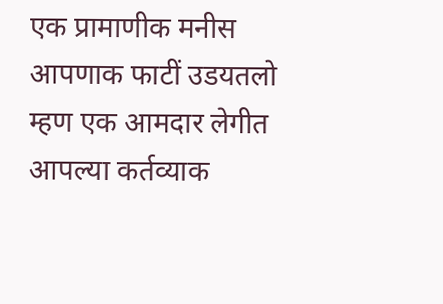एक प्रामाणीक मनीस आपणाक फाटीं उडयतलो म्हण एक आमदार लेगीत आपल्या कर्तव्याक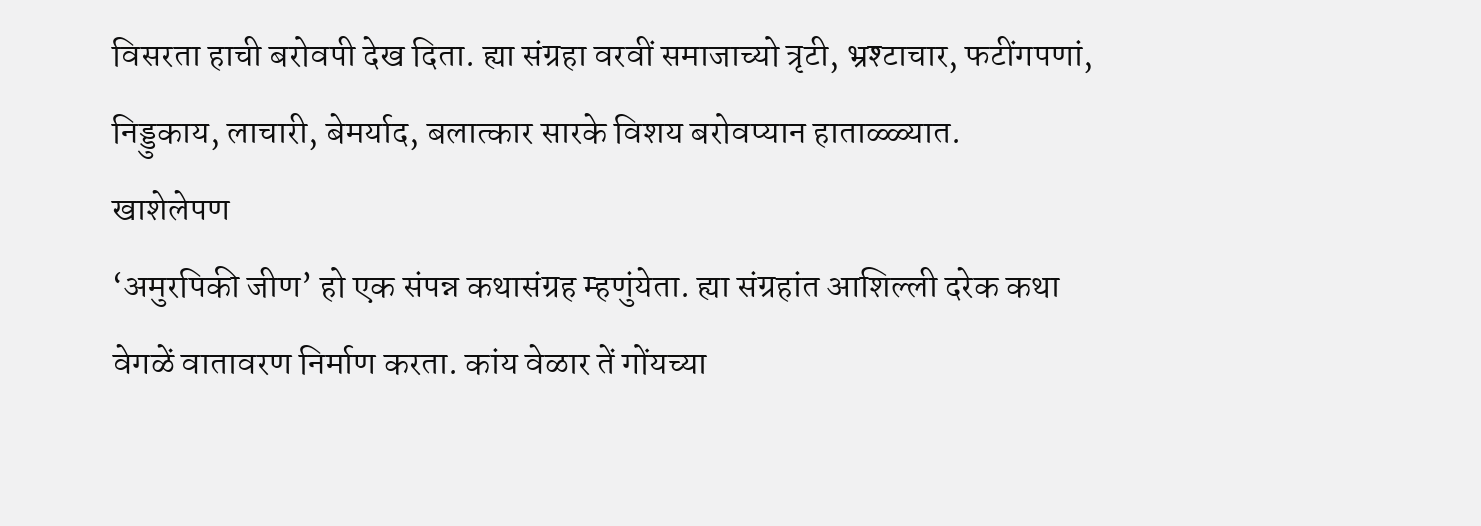विसरता हाची बरोवपी देख दिता. ह्या संग्रहा वरवीं समाजाच्यो त्रृटी, भ्रश्टाचार, फटींगपणां, निड्डुकाय, लाचारी, बेमर्याद, बलात्कार सारके विशय बरोवप्यान हाताळ्ळ्यात.
खाशेलेपण
‘अमुरपिकी जीण’ हो एक संपन्न कथासंग्रह म्हणुंयेता. ह्या संग्रहांत आशिल्ली दरेक कथा वेगळें वातावरण निर्माण करता. कांय वेळार तें गोंयच्या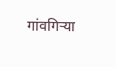गांवगिऱ्या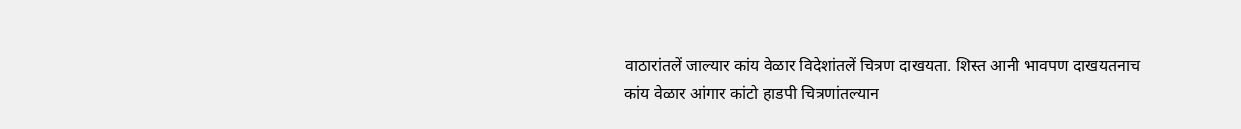वाठारांतलें जाल्यार कांय वेळार विदेशांतलें चित्रण दाखयता. शिस्त आनी भावपण दाखयतनाच कांय वेळार आंगार कांटो हाडपी चित्रणांतल्यान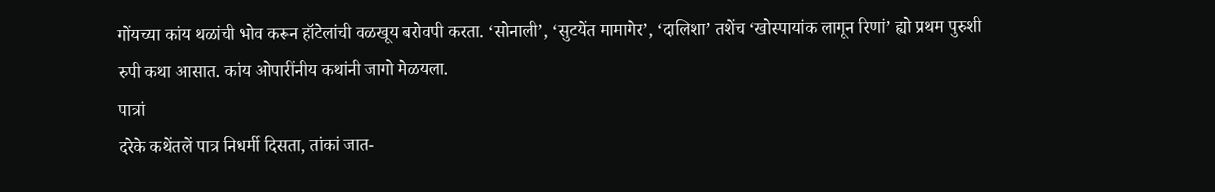गोंयच्या कांय थळांची भोव करून हॉटेलांची वळखूय बरोवपी करता. ‘सोनाली’, ‘सुटयेंत मामागेर’, ‘दालिशा’ तशेंच ‘खोस्पायांक लागून रिणां’ ह्यो प्रथम पुरुशी रुपी कथा आसात. कांय ओपारींनीय कथांनी जागो मेळयला.
पात्रां
दरेके कथेंतलें पात्र निधर्मी दिसता, तांकां जात-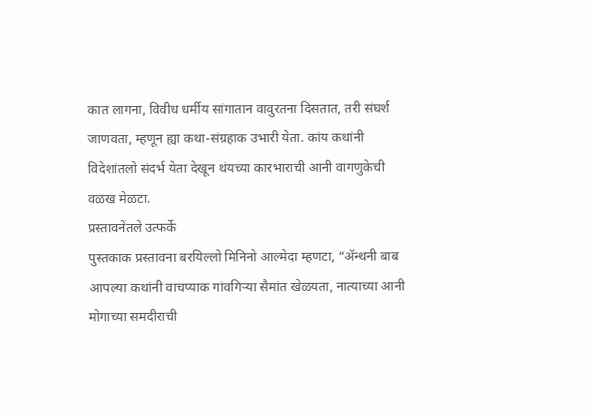कात लागना, विवीध धर्मीय सांगातान वावुरतना दिसतात, तरी संघर्श जाणवता, म्हणून ह्या कथा-संग्रहाक उभारी येता. कांय कथांनी विदेशांतलो संदर्भ येता देखून थंयच्या कारभाराची आनी वागणुकेची वळख मेळटा.
प्रस्तावनेंतले उत्फर्के
पुस्तकाक प्रस्तावना बरयिल्लो मिनिनो आल्मेदा म्हणटा, “ॲन्थनी बाब आपल्या कथांनी वाचप्याक गांवगिऱ्या सैमांत खेळयता, नात्याच्या आनी मोगाच्या समदीराची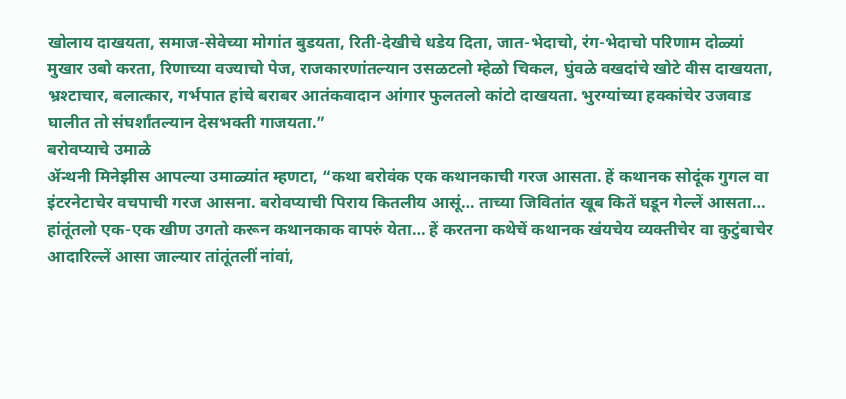खोलाय दाखयता, समाज-सेवेच्या मोगांत बुडयता, रिती-देखीचे धडेय दिता, जात-भेदाचो, रंग-भेदाचो परिणाम दोळ्यां मुखार उबो करता, रिणाच्या वज्याचो पेज, राजकारणांतल्यान उसळटलो म्हेळो चिकल, घुंवळे वखदांचे खोटे वीस दाखयता, भ्रश्टाचार, बलात्कार, गर्भपात हांचे बराबर आतंकवादान आंगार फुलतलो कांटो दाखयता. भुरग्यांच्या हक्कांचेर उजवाड घालीत तो संघर्शांतल्यान देसभक्ती गाजयता.”
बरोवप्याचे उमाळे
ॲन्थनी मिनेझीस आपल्या उमाळ्यांत म्हणटा, “कथा बरोवंक एक कथानकाची गरज आसता. हें कथानक सोदूंक गुगल वा इंटरनेटाचेर वचपाची गरज आसना. बरोवप्याची पिराय कितलीय आसूं… ताच्या जिवितांत खूब कितें घडून गेल्लें आसता… हांतूंतलो एक-एक खीण उगतो करून कथानकाक वापरुं येता… हें करतना कथेचें कथानक खंयचेय व्यक्तीचेर वा कुटुंबाचेर आदारिल्लें आसा जाल्यार तांतूंतलीं नांवां,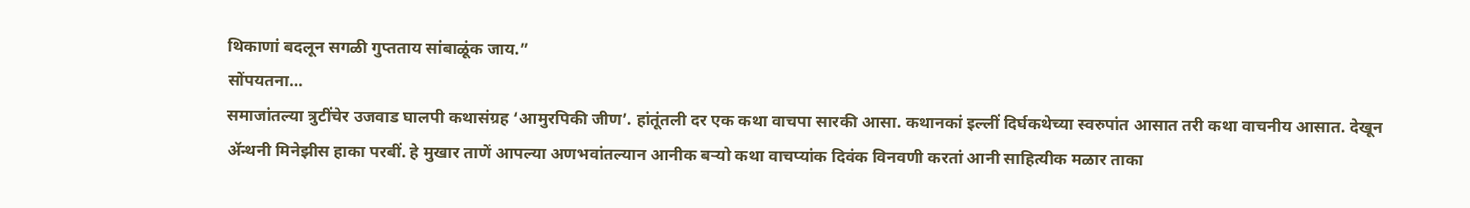थिकाणां बदलून सगळी गुप्तताय सांबाळूंक जाय.”
सोंपयतना…
समाजांतल्या त्रुटींचेर उजवाड घालपी कथासंग्रह ‘आमुरपिकी जीण’. हांतूंतली दर एक कथा वाचपा सारकी आसा. कथानकां इल्लीं दिर्घकथेच्या स्वरुपांत आसात तरी कथा वाचनीय आसात. देखून ॲन्थनी मिनेझीस हाका परबीं. हे मुखार ताणें आपल्या अणभवांतल्यान आनीक बऱ्यो कथा वाचप्यांक दिवंक विनवणी करतां आनी साहित्यीक मळार ताका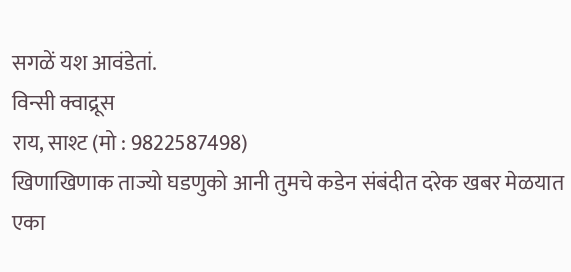सगळें यश आवंडेतां.
विन्सी क्वाद्रूस
राय, साश्ट (मो : 9822587498)
खिणाखिणाक ताज्यो घडणुको आनी तुमचे कडेन संबंदीत दरेक खबर मेळयात एका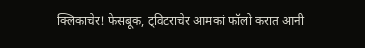क्लिकाचेर! फेसबूक, ट्विटराचेर आमकां फॉलो करात आनी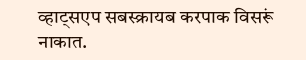व्हाट्सएप सबस्क्रायब करपाक विसरूं नाकात.